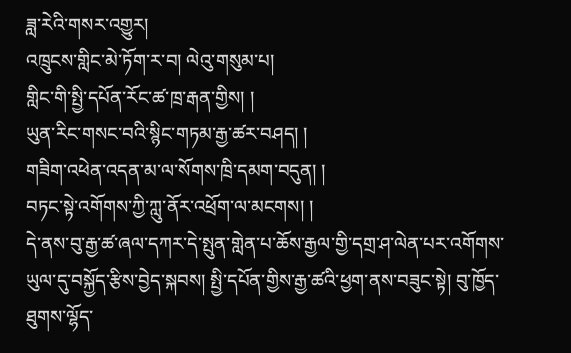ཟླ་རེའི་གསར་འགྱུར།
འཁྲུངས་གླིང་མེ་ཏོག་ར་བ། ལེའུ་གསུམ་པ།
གླིང་གི་སྤྱི་དཔོན་རོང་ཚ་ཁྲ་རྒན་གྱིས། །
ཡུན་རིང་གསང་བའི་སྙིང་གཏམ་རྒྱ་ཚར་བཤད། །
གཟིག་འཕེན་འདན་མ་ལ་སོགས་ཁྲི་དམག་བདུན། །
བཏང་སྟེ་འགོགས་ཀྱི་ཀླུ་ནོར་འཕྲོག་ལ་མངགས། །
དེ་ནས་བུ་རྒྱ་ཚ་ཞལ་དཀར་དེ་སྤུན་གླེན་པ་ཆོས་རྒྱལ་གྱི་དགྲ་ཤ་ལེན་པར་འགོགས་ཡུལ་དུ་བསྐྱོད་རྩིས་བྱེད་སྐབས། སྤྱི་དཔོན་གྱིས་རྒྱ་ཚའི་ཕྱག་ནས་བཟུང་སྟེ། བུ་ཁྱོད་ཐུགས་ལྷོད་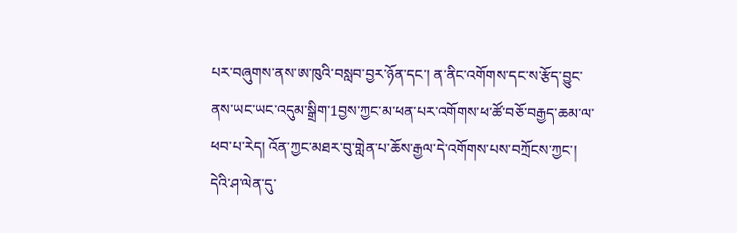པར་བཞུགས་ནས་ཨ་ཁུའི་བསླབ་བྱར་ཉོན་དང་། ན་ནིང་འགོགས་དང་ས་རྩོད་བྱུང་ནས་ཡང་ཡང་འདུམ་སྒྲིག་1བྱས་ཀྱང་མ་ཕན་པར་འགོགས་ཕ་ཚོ་བཅོ་བརྒྱད་ཆམ་ལ་ཕབ་པ་རེད། འོན་ཀྱང་མཐར་བུ་གླེན་པ་ཆོས་རྒྱལ་དེ་འགོགས་པས་བཀྲོངས་ཀྱང་། དེའི་ཤ་ལེན་དུ་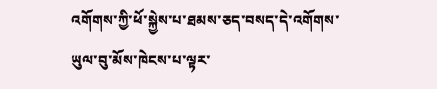འགོགས་ཀྱི་ཕོ་སྐྱེས་པ་ཐམས་ཅད་བསད་དེ་འགོགས་ཡུལ་བུ་མོས་ཁེངས་པ་ལྟར་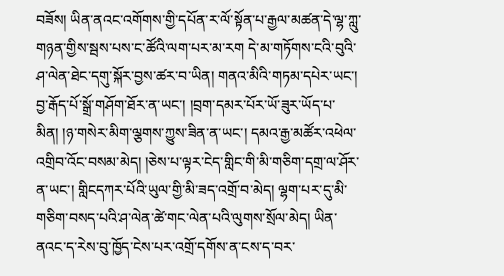བཟོས། ཡིན་ནའང་འགོགས་གྱི་དཔོན་ར་ལོ་སྟོན་པ་རྒྱལ་མཚན་དེ་ལྷ་ཀླུ་གཉན་གྱིས་སྦས་པས་ང་ཚོའི་ལག་པར་མ་རག དེ་མ་གཏོགས་ངའི་བུའི་ཤ་ལེན་ཐེང་དགུ་སྐོར་བྱས་ཚར་བ་ཡིན། གནའ་མིའི་གཏམ་དཔེར་ཡང་། བྱ་རྒོད་པོ་སྒྲོ་གཤོག་ཐོར་ན་ཡང་། །བྲག་དམར་པོར་ཡོ་ཟུར་ཡོད་པ་མིན། །ཉ་གསེར་མིག་ལྕགས་ཀྱུས་ཟིན་ན་ཡང་། དམའ་རྒྱ་མཚོར་འཕེལ་འགྲིབ་འོང་བསམ་མེད། །ཅེས་པ་ལྟར་ངེད་གླིང་གི་མི་གཅིག་དགྲ་ལ་ཤོར་ན་ཡང་། གླིངདཀར་པོའི་ཡུལ་གྱི་མི་ཟད་འགྲོ་བ་མེད། ལྷག་པར་དུ་མི་གཅིག་བསད་པའི་ཤ་ལེན་ཚེ་གང་ལེན་པའི་ལུགས་སྲོལ་མེད། ཡིན་ནའང་ད་རེས་བུ་ཁྱོད་ངེས་པར་འགྲོ་དགོས་ན་ངས་ད་བར་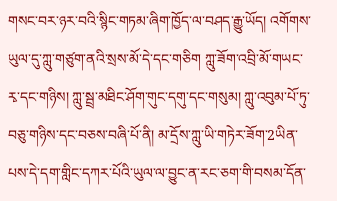གསང་བར་ཉར་བའི་སྙིང་གཏམ་ཞིག་ཁྱོད་ལ་བཤད་རྒྱུ་ཡོད། འགོགས་ཡུལ་དུ་ཀླུ་གཙུག་ནའི་སྲས་མོ་དེ་དང་གཅིག ཀླུ་ཟོག་འབྲི་མོ་གཡང་རྭ་དང་གཉིས། ཀླུ་སྦྲ་མཐིང་ཤོག་གུང་དགུ་དང་གསུམ། ཀླུ་འབུམ་པོ་ཏུ་བཅུ་གཉིས་དང་བཅས་བཞི་པོ་ནི། མ་དྲོས་ཀླུ་ཡི་གཏེར་ཟོག་2ཡིན་པས་དེ་དག་གླིང་དཀར་པོའི་ཡུལ་ལ་བྱུང་ན་རང་ཅག་གི་བསམ་དོན་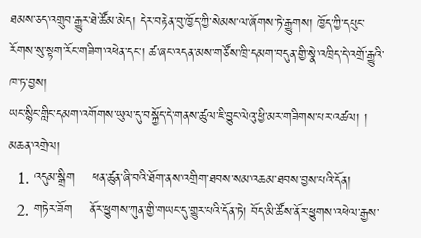ཐམས་ཅད་འགྲུབ་རྒྱུར་ཐེ་ཚོམ་མེད། དེར་བརྟེན་བུ་ཁྱོད་ཀྱི་སེམས་ལ་ཞོགས་ཏེ་རྒྱུགས། ཁྱོད་ཀྱི་དཔུང་རོགས་སུ་སྟག་རོང་གཟིག་འཕེན་དང་། ཚ་ཞང་འདན་མས་གཙོས་ཁྲི་དམག་བདུན་གྱི་སྣེ་འཁྲིད་དེ་འགྲོ་རྒྱུའི་ཁ་ཏ་བྱས།
ཡང་སྙིང་གླིང་དམག་འགོགས་ཡུལ་དུ་བསྐྱོད་དེ་གནས་ཚུལ་ཇི་བྱུང་ལེའུ་ཕྱི་མར་གཟིགས་པར་འཚལ། །
མཆན་འགྲེལ།
  1. འདུམ་སྒྲིག    ཕན་ཚུན་ཞི་བའི་ཐོག་ནས་འགྲིག་ཐབས་སམ་འཆམ་ཐབས་བྱས་པའི་དོན།
  2. གཏེར་ཟོག    ནོར་ཕྱུགས་ཀུན་གྱི་གཡང་དུ་གྱུར་པའི་དོན་ཏེ། བོད་མི་ཚོས་ནོར་ཕྱུགས་འཕེལ་རྒྱས་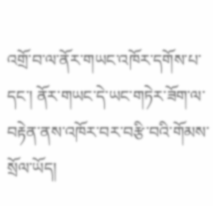འགྲོ་བ་ལ་ནོར་གཡང་འཁོར་དགོས་པ་དང་། ནོར་གཡང་དེ་ཡང་གཏེར་ཟོག་ལ་བརྟེན་ནས་འཁོར་བར་བརྩི་བའི་གོམས་སྲོལ་ཡོད།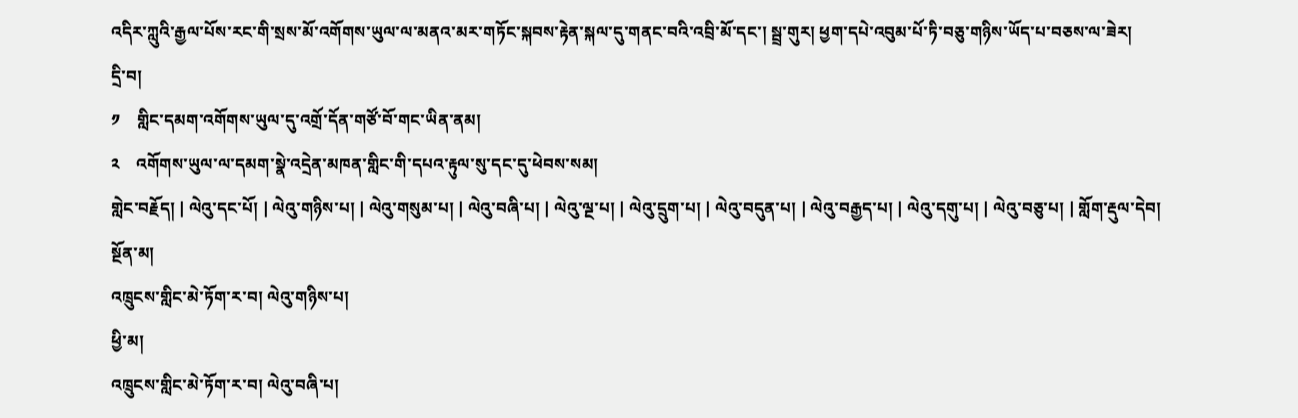འདིར་ཀླུའི་རྒྱལ་པོས་རང་གི་སྲས་མོ་འགོགས་ཡུལ་ལ་མནའ་མར་གཏོང་སྐབས་རྟེན་སྐལ་དུ་གནང་བའི་འབྲི་མོ་དང་། སྦྲ་གུར། ཕྱག་དཔེ་འབུམ་པོ་ཏི་བཅུ་གཉིས་ཡོད་པ་བཅས་ལ་ཟེར།
དྲི་བ།
༡    གླིང་དམག་འགོགས་ཡུལ་དུ་འགྲོ་དོན་གཙོ་བོ་གང་ཡིན་ནམ།
༢    འགོགས་ཡུལ་ལ་དམག་སྣེ་འདྲེན་མཁན་གླིང་གི་དཔའ་རྟུལ་སུ་དང་དུ་ཕེབས་སམ།
གླེང་བརྗོད། | ལེའུ་དང་པོ། | ལེའུ་གཉིས་པ། | ལེའུ་གསུམ་པ། | ལེའུ་བཞི་པ། | ལེའུ་ལྔ་པ། | ལེའུ་དྲུག་པ། | ལེའུ་བདུན་པ། | ལེའུ་བརྒྱད་པ། | ལེའུ་དགུ་པ། | ལེའུ་བཅུ་པ། | གློག་རྡུལ་དེབ།
སྔོན་མ།
འཁྲུངས་གླིང་མེ་ཏོག་ར་བ། ལེའུ་གཉིས་པ།
ཕྱི་མ།
འཁྲུངས་གླིང་མེ་ཏོག་ར་བ། ལེའུ་བཞི་པ།